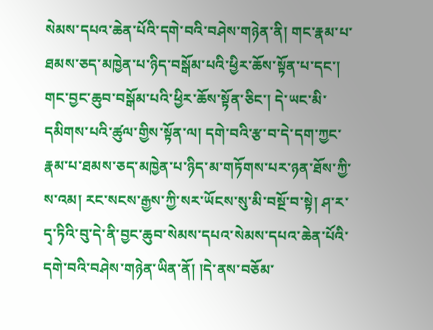སེམས་དཔའ་ཆེན་པོའི་དགེ་བའི་བཤེས་གཉེན་ནི། གང་རྣམ་པ་ཐམས་ཅད་མཁྱེན་པ་ཉིད་བསྒོམ་པའི་ཕྱིར་ཆོས་སྟོན་པ་དང་། གང་བྱང་ཆུབ་བསྒོམ་པའི་ཕྱིར་ཆོས་སྟོན་ཅིང་། དེ་ཡང་མི་དམིགས་པའི་ཚུལ་གྱིས་སྟོན་ལ། དགེ་བའི་རྩ་བ་དེ་དག་ཀྱང་རྣམ་པ་ཐམས་ཅད་མཁྱེན་པ་ཉིད་མ་གཏོགས་པར་ཉན་ཐོས་ཀྱི་ས་འམ། རང་སངས་རྒྱས་ཀྱི་སར་ཡོངས་སུ་མི་བསྔོ་བ་སྟེ། ཤ་ར་དྭ་ཏིའི་བུ་དེ་ནི་བྱང་ཆུབ་སེམས་དཔའ་སེམས་དཔའ་ཆེན་པོའི་དགེ་བའི་བཤེས་གཉེན་ཡིན་ནོ། །དེ་ནས་བཅོམ་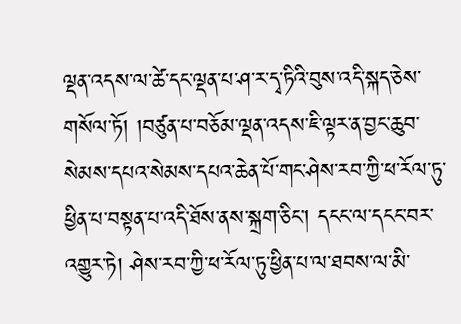ལྡན་འདས་ལ་ཚེ་དང་ལྡན་པ་ཤ་ར་དྭ་ཏིའི་བུས་འདི་སྐད་ཅེས་གསོལ་ཏོ། །བཙུན་པ་བཅོམ་ལྡན་འདས་ཇི་ལྟར་ན་བྱང་ཆུབ་སེམས་དཔའ་སེམས་དཔའ་ཆེན་པོ་གང་ཤེས་རབ་ཀྱི་ཕ་རོལ་ཏུ་ཕྱིན་པ་བསྟན་པ་འདི་ཐོས་ནས་སྐྲག་ཅིང་། དངང་ལ་དངང་བར་འགྱུར་ཏེ། ཤེས་རབ་ཀྱི་ཕ་རོལ་ཏུ་ཕྱིན་པ་ལ་ཐབས་ལ་མི་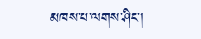མཁས་པ་ལགས་ཤིང་།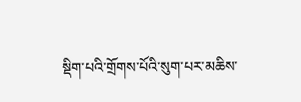སྡིག་པའི་གྲོགས་པོའི་སུག་པར་མཆིས་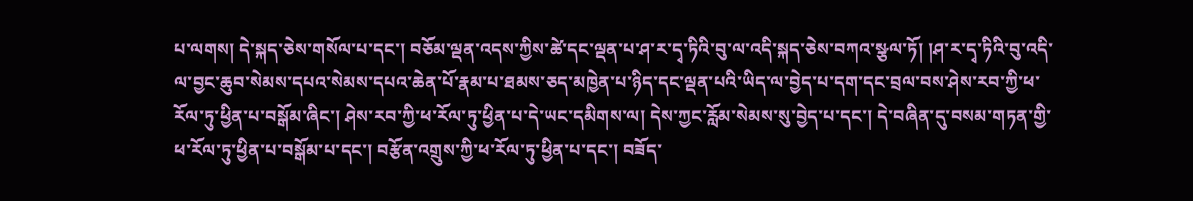པ་ལགས། དེ་སྐད་ཅེས་གསོལ་པ་དང་། བཅོམ་ལྡན་འདས་ཀྱིས་ཚེ་དང་ལྡན་པ་ཤ་ར་དྭ་ཏིའི་བུ་ལ་འདི་སྐད་ཅེས་བཀའ་སྩལ་ཏོ། །ཤ་ར་དྭ་ཏིའི་བུ་འདི་ལ་བྱང་ཆུབ་སེམས་དཔའ་སེམས་དཔའ་ཆེན་པོ་རྣམ་པ་ཐམས་ཅད་མཁྱེན་པ་ཉིད་དང་ལྡན་པའི་ཡིད་ལ་བྱེད་པ་དག་དང་བྲལ་བས་ཤེས་རབ་ཀྱི་ཕ་རོལ་ཏུ་ཕྱིན་པ་བསྒོམ་ཞིང་། ཤེས་རབ་ཀྱི་ཕ་རོལ་ཏུ་ཕྱིན་པ་དེ་ཡང་དམིགས་ལ། དེས་ཀྱང་རློམ་སེམས་སུ་བྱེད་པ་དང་། དེ་བཞིན་དུ་བསམ་གཏན་གྱི་ཕ་རོལ་ཏུ་ཕྱིན་པ་བསྒོམ་པ་དང་། བརྩོན་འགྲུས་ཀྱི་ཕ་རོལ་ཏུ་ཕྱིན་པ་དང་། བཟོད་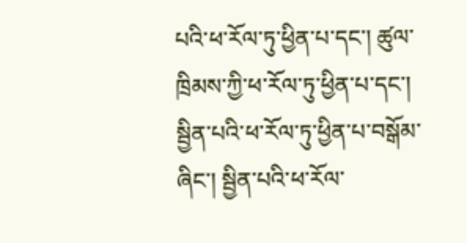པའི་ཕ་རོལ་ཏུ་ཕྱིན་པ་དང་། ཚུལ་ཁྲིམས་ཀྱི་ཕ་རོལ་ཏུ་ཕྱིན་པ་དང་། སྦྱིན་པའི་ཕ་རོལ་ཏུ་ཕྱིན་པ་བསྒོམ་ཞིང་། སྦྱིན་པའི་ཕ་རོལ་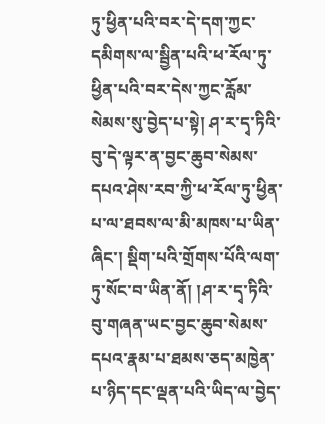ཏུ་ཕྱིན་པའི་བར་དེ་དག་ཀྱང་དམིགས་ལ་སྦྱིན་པའི་ཕ་རོལ་ཏུ་ཕྱིན་པའི་བར་དེས་ཀྱང་རློམ་སེམས་སུ་བྱེད་པ་སྟེ། ཤ་ར་དྭ་ཏིའི་བུ་དེ་ལྟར་ན་བྱང་ཆུབ་སེམས་དཔའ་ཤེས་རབ་ཀྱི་ཕ་རོལ་ཏུ་ཕྱིན་པ་ལ་ཐབས་ལ་མི་མཁས་པ་ཡིན་ཞིང་། སྡིག་པའི་གྲོགས་པོའི་ལག་ཏུ་སོང་བ་ཡིན་ནོ། །ཤ་ར་དྭ་ཏིའི་བུ་གཞན་ཡང་བྱང་ཆུབ་སེམས་དཔའ་རྣམ་པ་ཐམས་ཅད་མཁྱེན་པ་ཉིད་དང་ལྡན་པའི་ཡིད་ལ་བྱེད་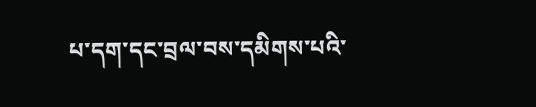པ་དག་དང་བྲལ་བས་དམིགས་པའི་